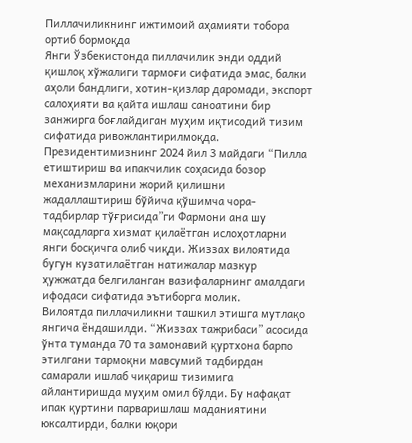Пиллачиликнинг ижтимоий аҳамияти тобора ортиб бормоқда
Янги Ўзбекистонда пиллачилик энди оддий қишлоқ хўжалиги тармоғи сифатида эмас, балки аҳоли бандлиги, хотин-қизлар даромади, экспорт салоҳияти ва қайта ишлаш саноатини бир занжирга боғлайдиган муҳим иқтисодий тизим сифатида ривожлантирилмоқда.
Президентимизнинг 2024 йил 3 майдаги “Пилла етиштириш ва ипакчилик соҳасида бозор механизмларини жорий қилишни жадаллаштириш бўйича қўшимча чора-тадбирлар тўғрисида”ги Фармони ана шу мақсадларга хизмат қилаётган ислоҳотларни янги босқичга олиб чиқди. Жиззах вилоятида бугун кузатилаётган натижалар мазкур ҳужжатда белгиланган вазифаларнинг амалдаги ифодаси сифатида эътиборга молик.
Вилоятда пиллачиликни ташкил этишга мутлақо янгича ёндашилди. “Жиззах тажрибаси” асосида ўнта туманда 70 та замонавий қуртхона барпо этилгани тармоқни мавсумий тадбирдан самарали ишлаб чиқариш тизимига айлантиришда муҳим омил бўлди. Бу нафақат ипак қуртини парваришлаш маданиятини юксалтирди, балки юқори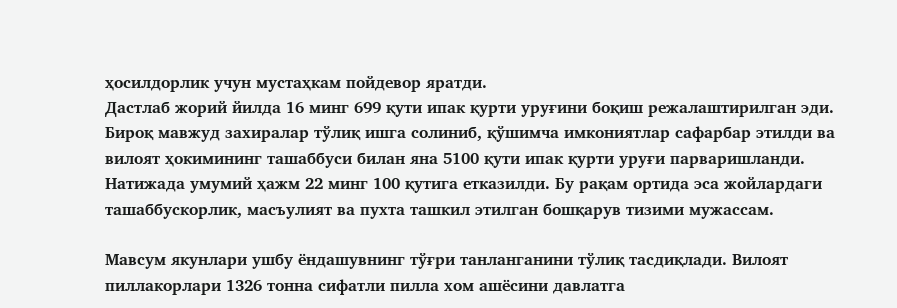ҳосилдорлик учун мустаҳкам пойдевор яратди.
Дастлаб жорий йилда 16 минг 699 қути ипак қурти уруғини боқиш режалаштирилган эди. Бироқ мавжуд захиралар тўлиқ ишга солиниб, қўшимча имкониятлар сафарбар этилди ва вилоят ҳокимининг ташаббуси билан яна 5100 қути ипак қурти уруғи парваришланди. Натижада умумий ҳажм 22 минг 100 қутига етказилди. Бу рақам ортида эса жойлардаги ташаббускорлик, масъулият ва пухта ташкил этилган бошқарув тизими мужассам.

Мавсум якунлари ушбу ёндашувнинг тўғри танланганини тўлиқ тасдиқлади. Вилоят пиллакорлари 1326 тонна сифатли пилла хом ашёсини давлатга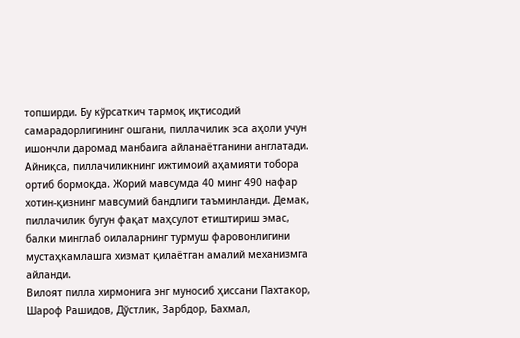топширди. Бу кўрсаткич тармоқ иқтисодий самарадорлигининг ошгани, пиллачилик эса аҳоли учун ишончли даромад манбаига айланаётганини англатади.
Айниқса, пиллачиликнинг ижтимоий аҳамияти тобора ортиб бормоқда. Жорий мавсумда 40 минг 490 нафар хотин-қизнинг мавсумий бандлиги таъминланди. Демак, пиллачилик бугун фақат маҳсулот етиштириш эмас, балки минглаб оилаларнинг турмуш фаровонлигини мустаҳкамлашга хизмат қилаётган амалий механизмга айланди.
Вилоят пилла хирмонига энг муносиб ҳиссани Пахтакор, Шароф Рашидов, Дўстлик, Зарбдор, Бахмал,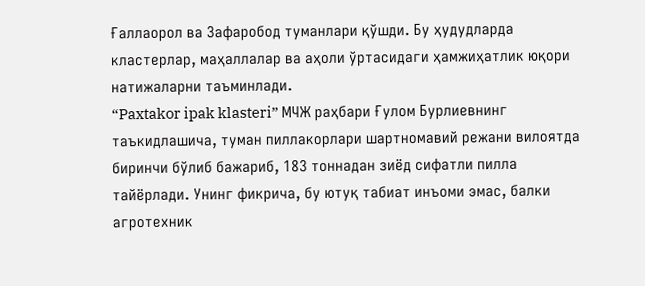Ғаллаорол ва Зафаробод туманлари қўшди. Бу ҳудудларда кластерлар, маҳаллалар ва аҳоли ўртасидаги ҳамжиҳатлик юқори натижаларни таъминлади.
“Paxtakor ipak klasteri” МЧЖ раҳбари Ғулом Бурлиевнинг таъкидлашича, туман пиллакорлари шартномавий режани вилоятда биринчи бўлиб бажариб, 183 тоннадан зиёд сифатли пилла тайёрлади. Унинг фикрича, бу ютуқ табиат инъоми эмас, балки агротехник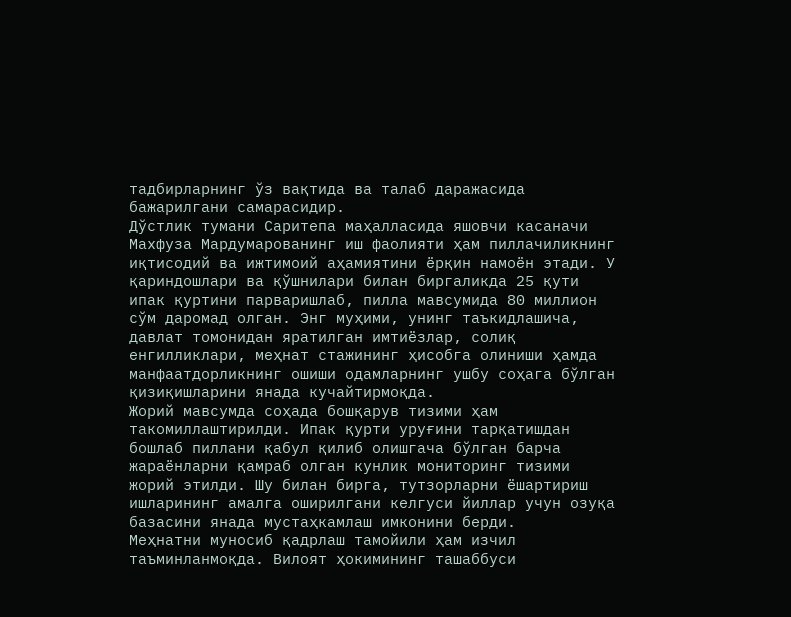тадбирларнинг ўз вақтида ва талаб даражасида бажарилгани самарасидир.
Дўстлик тумани Саритепа маҳалласида яшовчи касаначи Махфуза Мардумарованинг иш фаолияти ҳам пиллачиликнинг иқтисодий ва ижтимоий аҳамиятини ёрқин намоён этади. У қариндошлари ва қўшнилари билан биргаликда 25 қути ипак қуртини парваришлаб, пилла мавсумида 80 миллион сўм даромад олган. Энг муҳими, унинг таъкидлашича, давлат томонидан яратилган имтиёзлар, солиқ енгилликлари, меҳнат стажининг ҳисобга олиниши ҳамда манфаатдорликнинг ошиши одамларнинг ушбу соҳага бўлган қизиқишларини янада кучайтирмоқда.
Жорий мавсумда соҳада бошқарув тизими ҳам такомиллаштирилди. Ипак қурти уруғини тарқатишдан бошлаб пиллани қабул қилиб олишгача бўлган барча жараёнларни қамраб олган кунлик мониторинг тизими жорий этилди. Шу билан бирга, тутзорларни ёшартириш ишларининг амалга оширилгани келгуси йиллар учун озуқа базасини янада мустаҳкамлаш имконини берди.
Меҳнатни муносиб қадрлаш тамойили ҳам изчил таъминланмоқда. Вилоят ҳокимининг ташаббуси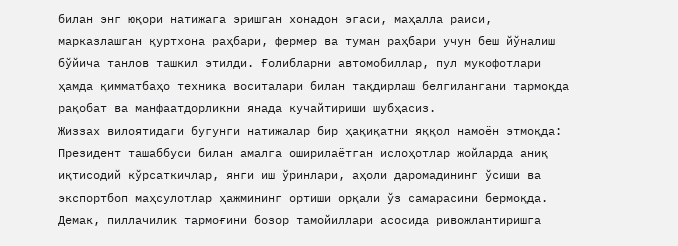билан энг юқори натижага эришган хонадон эгаси, маҳалла раиси, марказлашган қуртхона раҳбари, фермер ва туман раҳбари учун беш йўналиш бўйича танлов ташкил этилди. Ғолибларни автомобиллар, пул мукофотлари ҳамда қимматбаҳо техника воситалари билан тақдирлаш белгилангани тармоқда рақобат ва манфаатдорликни янада кучайтириши шубҳасиз.
Жиззах вилоятидаги бугунги натижалар бир ҳақиқатни яққол намоён этмоқда: Президент ташаббуси билан амалга оширилаётган ислоҳотлар жойларда аниқ иқтисодий кўрсаткичлар, янги иш ўринлари, аҳоли даромадининг ўсиши ва экспортбоп маҳсулотлар ҳажмининг ортиши орқали ўз самарасини бермоқда. Демак, пиллачилик тармоғини бозор тамойиллари асосида ривожлантиришга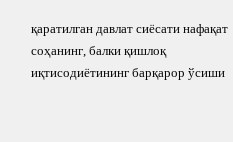қаратилган давлат сиёсати нафақат соҳанинг, балки қишлоқ иқтисодиётининг барқарор ўсиши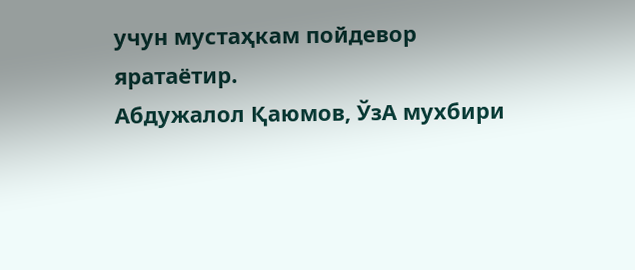учун мустаҳкам пойдевор яратаётир.
Абдужалол Қаюмов, ЎзА мухбири